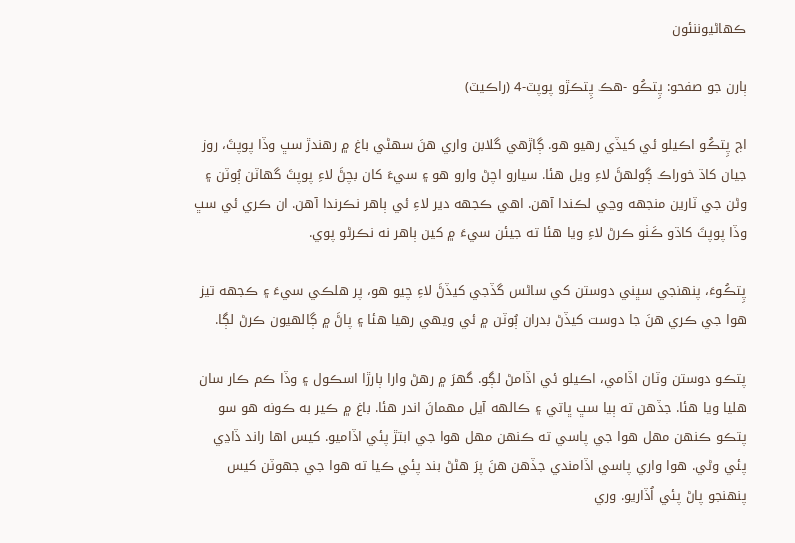ڪهاڻيوننئون

ٻارن جو صفحو: پِتڪُو -ھڪ پِتڪڙو پوپٽ-4 (راڪيٽ)

اڄ پِتڪُو اڪيلو ئي کيڏي رھيو ھو. ڳاڙھي گلابن واري ھنَ سھڻي باغ ۾ رھندڙ سڀ وڏا پوپٽَ، روز جيان کاڌ خوراڪ ڳولهڻَ لاءِ ويل ھئا. سيارو اچڻ وارو هو ۽ سيءَ کان بچڻَ لاءِ پوپٽَ گهاٽن ٻُوٽن ۽ وڻن جي ٽارين منجهه وڃي لڪندا آھن. اھي ڪجهه دير لاءِ ئي ٻاھر نڪرندا آھن. ان ڪري ئي سڀ وڏا پوپٽَ کاڌو ڪَٺو ڪرڻ لاءِ ويا ھئا ته جيئن سيءَ ۾ کين ٻاھر نه نڪرڻو پوي.

پِتڪُوءَ، پنھنجي سڀني دوستن کي ساڻس گڏجي کيڏڻَ لاءِ چيو ھو، پر ھلڪي سيءَ ۽ ڪجهه تيز ھوا جي ڪري ھنَ جا دوست کيڏڻ بدران ٻُوٽن ۾ ئي ويھي رھيا هئا ۽ پاڻَ ۾ ڳالهيون ڪرڻ لڳا.

پتڪو دوستن وٽان اڏامي، اڪيلو ئي اڏامڻ لڳو. گهرَ ۾ رھڻ وارا ٻارڙا اسڪول ۽ وڏا ڪم ڪار سان ھليا ويا ھئا. جڏھن ته ٻيا سڀ ڀاتي ۽ ڪالهه آيل مھمانَ اندر ھئا. باغ ۾ ڪير به ڪونه هو سو پتڪو ڪنھن مھل ھوا جي پاسي ته ڪنھن مھل ھوا جي ابتڙ پئي اڏاميو. کيس اھا راند ڏاڍي پئي وڻي. ھوا واري پاسي اڏامندي جڏھن ھنَ پرَ ھڻڻ بند پئي ڪيا ته ھوا جي جهوٽن کيس پنھنجو پاڻ پئي اُڏاريو. وري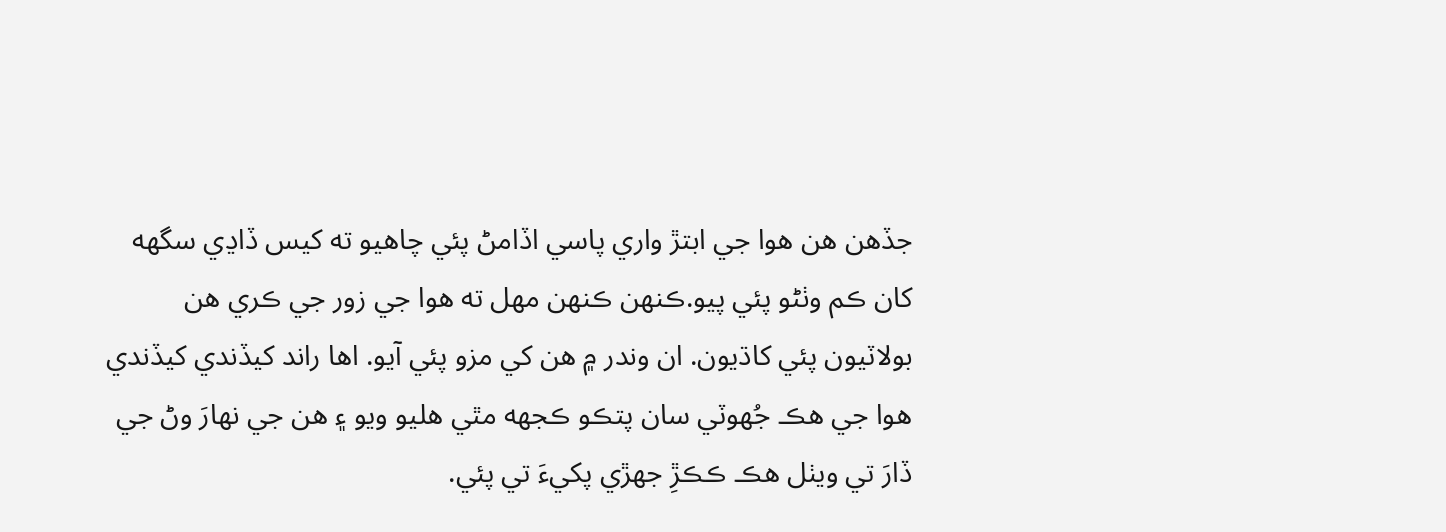جڏھن ھن ھوا جي ابتڙ واري پاسي اڏامڻ پئي چاھيو ته کيس ڏاڍي سگهه کان ڪم وٺڻو پئي پيو.ڪنھن ڪنھن مھل ته ھوا جي زور جي ڪري ھن بولاٽيون پئي کاڌيون. ان وندر ۾ ھن کي مزو پئي آيو. اھا راند کيڏندي کيڏندي ھوا جي ھڪ جُهوٽي سان پتڪو ڪجهه مٿي ھليو ويو ۽ ھن جي نھارَ وڻ جي ڏارَ تي ويٺل ھڪ ڪڪڙِ جھڙي پکيءَ تي پئي.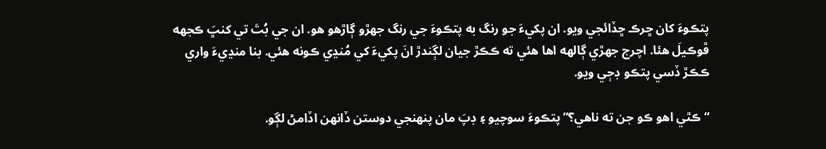پتڪوءَ کان ڇرڪ ڇڏائجي ويو. ان پکيءَ جو رنگ به پتڪوءَ جي رنگ جھڙو ڳاڙھو ھو. ان جي بُتَ تي کنڀَ ڪجهه ڦوڪيلَ ھئا. اچرج جھڙي ڳالهه اھا ھئي ته ڪڪڙ جيان لڳندڙ انَ پکيءَ کي مُنڍي ڪونه ھئي. بنا منڍيءَ واري ڪڪڙ ڏسي پتڪو ڊڄي ويو.

“ڪٿي اھو ڪو جن ته ناھي؟” پتڪوءَ سوچيو ۽ ڊپَ مان پنھنجي دوستن ڏانھن اڏامڻ لڳو.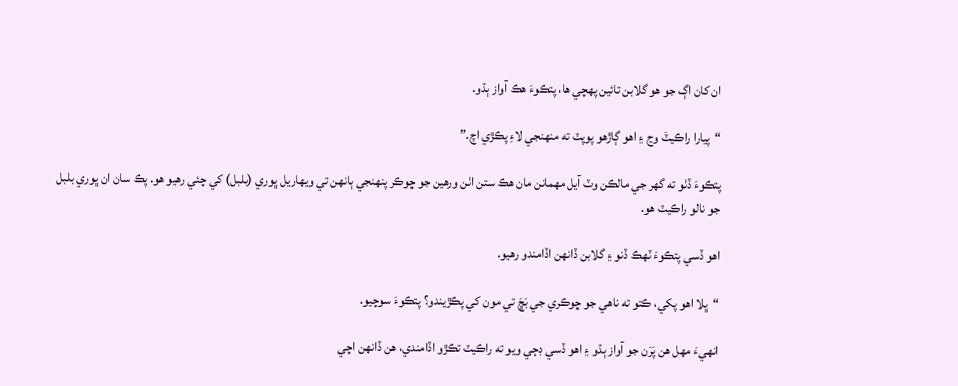ان کان اڳ جو ھو گلابن تائين پھچي ھا، پتڪوءَ ھڪ آواز ٻڌو.

“پيارا راڪيٽَ وڃ ۽ اھو ڳاڙھو پوپٽ ته منھنجي لاءِ پڪڙي اچ.”

پتڪوءَ ڏٺو ته گهر جي مالڪن وٽ آيل مھمانن مان ھڪ ستن اٺن ورھين جو ڇوڪر پنھنجي ٻانھن تي ويھاريل ڀوري (بلبل) کي چئي رھيو ھو. پڪ سان ان ڀوري بلبل جو نالو راڪيٽ ھو.

اھو ڏسي پتڪوءَ ٽھڪ ڏنو ۽ گلابن ڏانھن اڏامندو رھيو.

“ڀلا اھو پکي، ڪتو ته ناھي جو ڇوڪري جي بَڇَ تي مون کي پڪڙيندو؟ پتڪوءَ سوچيو.

انھيءَ مھل ھن پَرَن جو آواز ٻڌو ۽ اھو ڏسي ڊڄي ويو ته راڪيٽ تڪڙو اڏامندي، ھن ڏانھن اچي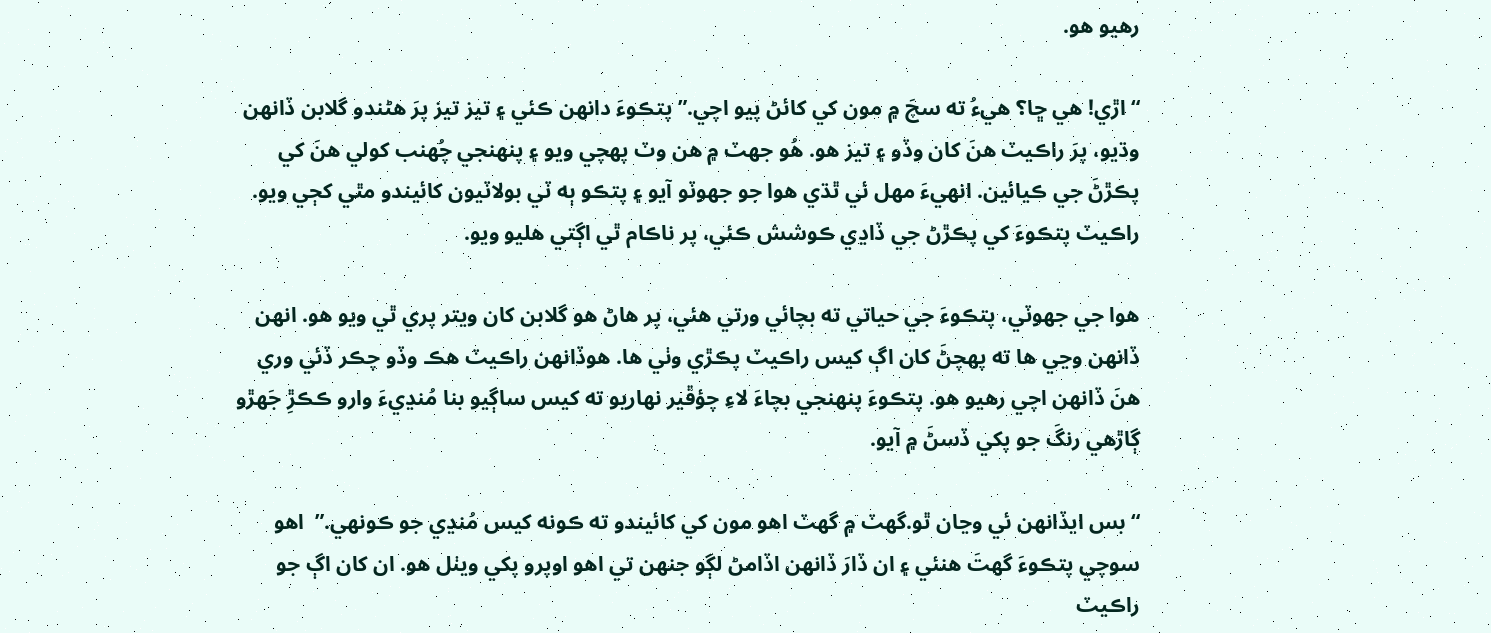رھيو ھو.

“اڙي! ھي ڇا؟ ھيءُ ته سچَ ۾ مون کي کائڻ پيو اچي.” پتڪوءَ دانھن ڪئي ۽ تيز تيز پرَ ھڻندو گلابن ڏانھن وڌيو، پرَ راڪيٽ ھنَ کان وڏو ۽ تيز ھو. ھُو جهٽ ۾ ھن وٽ پھچي ويو ۽ پنھنجي چُهنب کولي ھنَ کي پڪڙڻَ جي ڪيائين. انھيءَ مھل ئي ٿڌي ھوا جو جهوٽو آيو ۽ پتڪو ٻه ٽي بولاٽيون کائيندو مٿي کڄي ويو. راڪيٽ پتڪوءَ کي پڪڙڻ جي ڏاڍي ڪوشش ڪئي، پر ناڪام ٿي اڳتي ھليو ويو.

ھوا جي جهوٽي، پتڪوءَ جي حياتي ته بچائي ورتي ھئي، پر ھاڻ ھو گلابن کان ويتر پري ٿي ويو ھو. انهن ڏانھن وڃي ھا ته پھچڻَ کان اڳ کيس راڪيٽ پڪڙي وٺي ھا. ھوڏانھن راڪيٽ ھڪ وڏو چڪر ڏئي وري ھنَ ڏانھن اچي رھيو ھو. پتڪوءَ پنھنجي بچاءَ لاءِ چؤڦير نھاريو ته کيس ساڳيو بنا مُنڍيءَ وارو ڪڪڙِ جَھڙو ڳاڙھي رنگَ جو پکي ڏسڻَ ۾ آيو.

“بس ايڏانھن ئي وڃان ٿو.گهٽ ۾ گهٽ اھو مون کي کائيندو ته ڪونه کيس مُنڍي جو ڪونهي.”  اھو سوچي پتڪوءَ گهتَ ھنئي ۽ ان ڏارَ ڏانھن اڏامڻ لڳو جنھن تي اھو اوپرو پکي ويٺل ھو. ان کان اڳ جو راڪيٽ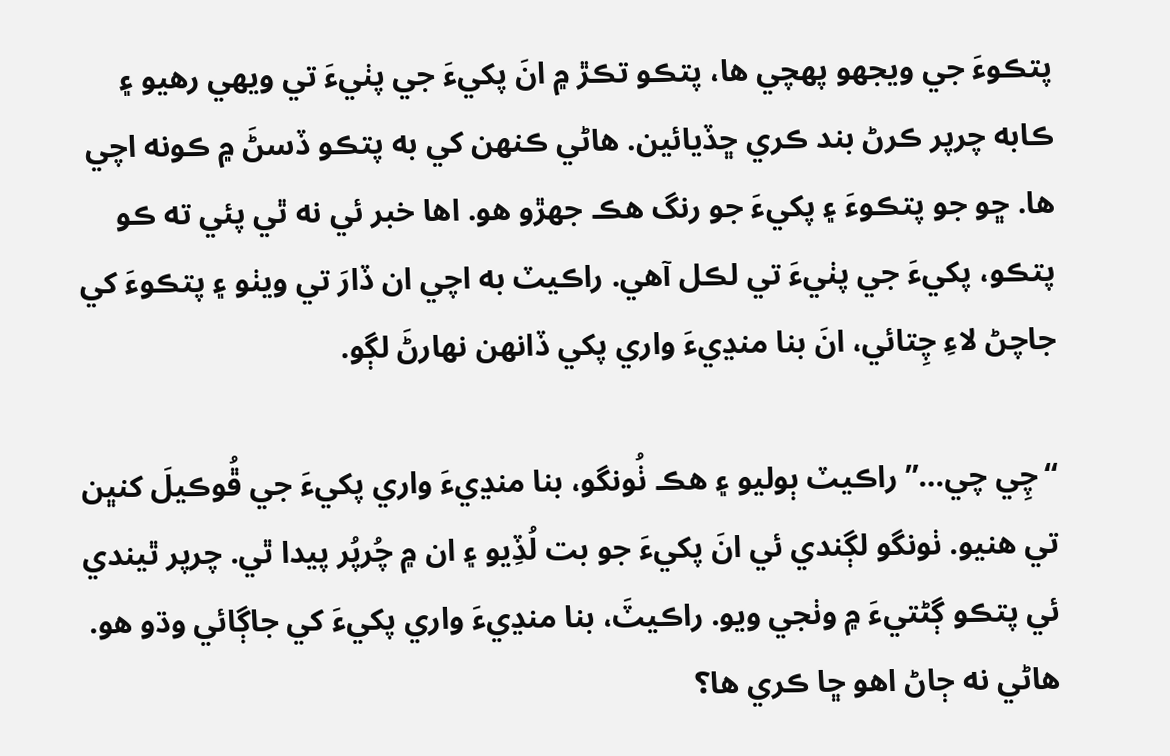پتڪوءَ جي ويجهو پھچي ھا، پتڪو تڪڙ ۾ انَ پکيءَ جي پٺيءَ تي ويھي رھيو ۽ ڪابه چرپر ڪرڻ بند ڪري ڇڏيائين. ھاڻي ڪنھن کي به پتڪو ڏسڻَ ۾ ڪونه اچي ھا. ڇو جو پتڪوءَ ۽ پکيءَ جو رنگ ھڪ جھڙو ھو. اھا خبر ئي نه ٿي پئي ته ڪو پتڪو، پکيءَ جي پٺيءَ تي لڪل آھي. راڪيٽ به اچي ان ڏارَ تي ويٺو ۽ پتڪوءَ کي جاچڻ لاءِ چِتائي، انَ بنا منڍيءَ واري پکي ڏانھن نھارڻَ لڳو.

“چِي چي…” راڪيٽ ٻوليو ۽ ھڪ ٺُونگو، بنا منڍيءَ واري پکيءَ جي ڦُوڪيلَ کنڀن تي ھنيو. ٺونگو لڳندي ئي انَ پکيءَ جو بت لُڏِيو ۽ ان ۾ چُرپُر پيدا ٿي. چرپر ٿيندي ئي پتڪو ڳڻتيءَ ۾ وٺجي ويو. راڪيٽَ، بنا منڍيءَ واري پکيءَ کي جاڳائي وڌو ھو. ھاڻي نه ڄاڻ اھو ڇا ڪري ھا؟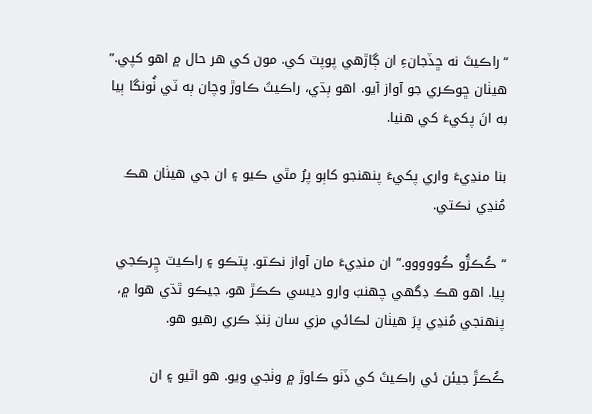“راڪيٽَ نه ڇڏجانءِ ان ڳاڙھي پوپٽ کي. مون کي ھر حال ۾ اھو کپي.” ھيٺان ڇوڪري جو آواز آيو. اھو ٻڌي، راڪيٽَ ڪاوڙ وچان ٻه ٽي ٺُونگا ٻيا به انَ پکيءَ کي ھنيا.

بنا منڍيءَ واري پکيءَ پنھنجو کاٻو پرُ مٿي ڪيو ۽ ان جي ھيٺان ھڪ مُنڍي نڪتي.

“ڪُڪڙُو ڪُووووو.” ان منڍيءَ مان آواز نڪتو. پتڪو ۽ راڪيٽ ڇِرڪجي پيا. اھو ھڪ ڊگهي چھنبَ وارو ديسي ڪڪڙ ھو، جيڪو ٿڌي ھوا ۾، پنھنجي مُنڍي پرَ ھيٺان لڪائي مزي سان نِنڊَ ڪري رھيو ھو.

ڪُڪڙَ جيئن ئي راڪيٽَ کي ڏٺو ڪاوڙ ۾ وٺجي ويو. ھو اٿيو ۽ ان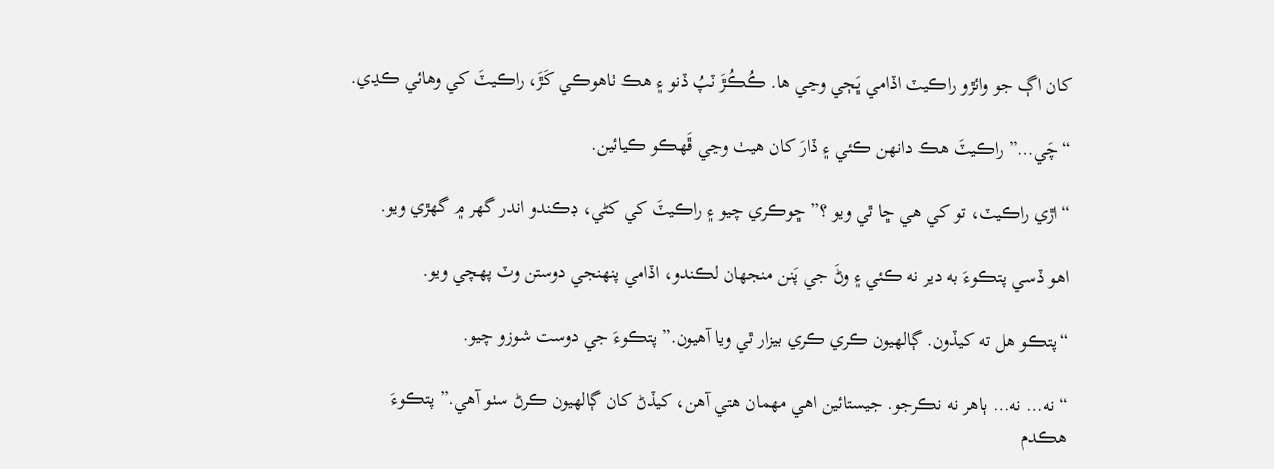کان اڳ جو وائڙو راڪيٽ اڏامي ڀَڄي وڃي ھا. ڪُڪُڙَ ٽپُ ڏنو ۽ ھڪ ٺاھوڪي کَڙَ، راڪيٽَ کي وھائي ڪڍي.

“چَي…” راڪيٽَ ھڪ دانھن ڪئي ۽ ڏارَ کان ھيٺ وڃي ڦَھڪو ڪيائين.

“اڙي راڪيٽ، تو کي ھي ڇا ٿي ويو ؟” ڇوڪري چيو ۽ راڪيٽَ کي کڻي، ڊڪندو اندر گهر ۾ گهڙي ويو.

اھو ڏسي پتڪوءَ به دير نه ڪئي ۽ وڻَ جي پَنن منجهان لڪندو، اڏامي پنھنجي دوستن وٽ پھچي ويو.

“پتڪو ھل ته کيڏون. ڳالهيون ڪري ڪري بيزار ٿي ويا آھيون.” پتڪوءَ جي دوست شوزو چيو.

“ نه… نه… ٻاھر نه نڪرجو. جيستائين اھي مھمان ھتي آھن، کيڏڻ کان ڳالهيون ڪرڻ سٺو آھي.” پتڪوءَ ھڪدم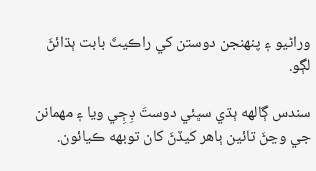وراڻيو ۽ پنھنجن دوستن کي راڪيٽَ بابت ٻڌائڻَ لڳو.

سندس ڳالهه ٻڌي سڀئي دوستَ ڊِڄِي ويا ۽ مھمانن جي وڃڻَ تائين ٻاھر کيڏڻَ کان توبھه ڪيائون.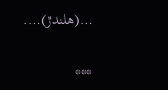…(هلندڙ)….

***